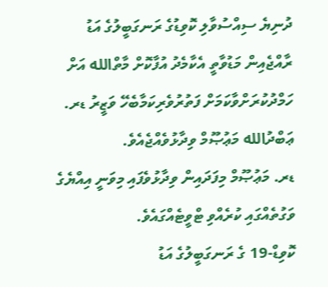ދުނިޔެ ސިއްސުވާލި ކޮވިޑުގެ ރަނގަބީލުގެ އަޑު ރާއްޖެއިން މަޑުވާތީ އެކާމެދު އުފާކޮށް މާތްالله އަށް ހަމްދުކުރަށްވާކަމަށް ފަތުރުވެރިކަމާބެހޭ ވަޒީރު ޑރ. ޢަބްދުالله މަޢުޞޫމް ވިދާޅުވެއްޖެއެވެ.
ޑރ. މަޢުޞޫމް މިފަދައިން ވިދާޅުވެފައި މިވަނީ އިއްޔެގެ ވަގުތެއްގައި ކުރެއްވި ޓްވީޓެއްގައެވެ.
ކޮވިޑް-19 ގެ ރަނގަބީލުގެ އަޑު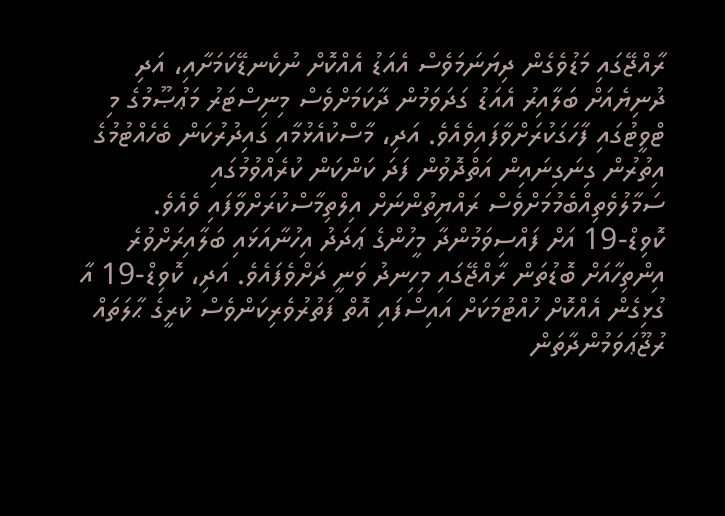ރާއްޖޭގައި މަޑުވެގެން ދިޔަނަމަވެސް އެއަޑު އެއްކޮށް ނުކެނޑޭކަމަށާއި، އަދި ދުނިޔެއަށް ބަލާއިރު އެއަޑު ގަދަވަމުން ދާކަމަށްވެސް މިނިސްޓަރު މަޢުޞޫމުގެ މި ޓްވީޓުގައި ފާހަގަކުރަށްވާފައިވެއެވެ. އަދި، މާސްކުއެޅުމާއި ގައިދުރުކަން ބެހެއްޓުމުގެ އިތުރުން ގިނަގިނައިން އަތްދޮވުން ފަދަ ކަންކަން ކުރެއްވުމުގައި ސަމާލުވެތިއްބެމުމަށްވެސް ރައްޔިތުންނަށް އިލްތިމާސްކުރަށްވާފައި ވެއެވެ.
ކޮވިޑް-19 އަށް ފައްސިވަމުންދާ މީހުންގެ ޢަދަދު އިހުނާއަޅައި ބަލާއިރަށްވުރެ އިންތިހާއަށް ބޮޑުތަން ރާއްޖޭގައި މިހިނދު ވަނީ ދަށްވެފައެވެ. އަދި، ކޮވިޑް-19 އާ ގުޅިގެން އެއްކޮށް ހުއްޓުމަކަށް އައިސްފައި އޮތް ފަތުރުވެރިކަންވެސް ކުރީގެ ޙާލަތައް ރުޖޫޢަވަމުންދާތަން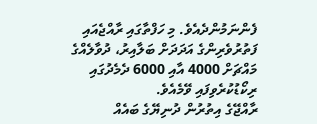ފެންނަމުންދެއެވެ. މި ހަފްތާގައި ރާއްޖެއައި ފަތުރުވެރިންގެ އަދަދަށް ބަލާއިރު، ދުވާލެއްގެ މައްޗަށް 4000 އާއި 6000 ދެމެދުގައި ރިކޯޑުކުރެވިފައި ވޭމެއެވެ.
ރާއްޖޭގެ އިތުރުން ދުނިޔޭގެ ބައެއް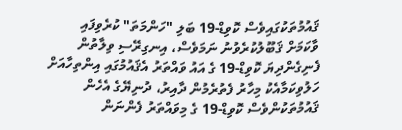ޤައުމުތަކުގައިވެސް ކޮވިޑް-19 ބަލި "ހަންމަތަ" ކުރެވިފައި ވާކަމަށް ޤަބޫލުކުރެވުނު ނަމަވެސް، އިނގިރޭސި ވިލާތުން ފެނިގެންދިޔަ ކޮވިޑް-19 ގެ އައު ވައްތަރު އެޤައުމުގައި އިންތިހާއަށް ހަލުވިކަމާއެކު މިހާރު ފެތުރެމުން ދާއިރު، ދުނިޔޭގެ އެހެން ޤައުމުތަކުންވެސް ކޮވިޑް-19 ގެ މިވައްތަރު ފެންނަން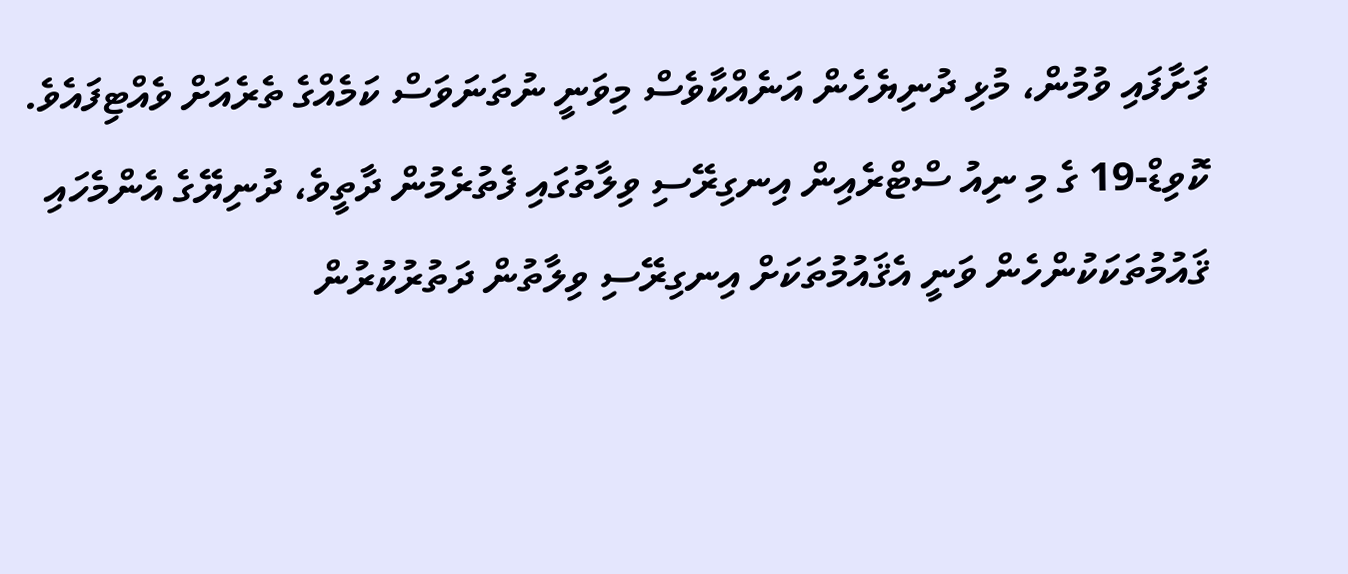ފަށާފައި ވުމުން، މުޅި ދުނިޔެހެން އަނެއްކާވެސް މިވަނީ ނުތަނަވަސް ކަމެއްގެ ތެރެއަށް ވެއްޓިފައެވެ.
ކޮވިޑް-19 ގެ މި ނިއު ސްޓްރެއިން އިނގިރޭސި ވިލާތުގައި ފެތުރެމުން ދާތީވެ، ދުނިޔޭގެ އެންމެހައި ޤައުމުތަކަކުންހެން ވަނީ އެޤައުމުތަކަށް އިނގިރޭސި ވިލާތުން ދަތުރުކުރުން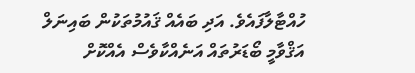ހުއްޓާލާފައެވެ. އަދި ބައެއް ޤައުމުތަކުން ބައިނަލް އަޤްވާމީ ބޯޑަރުތައް އަނެއްކާވެސް އެއްކޮށް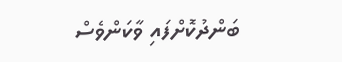ބަންދުކޮށްފައި ވާކަންވެސް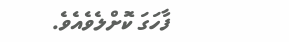ފާހަގަ ކޮށްލެވެއެވެ.